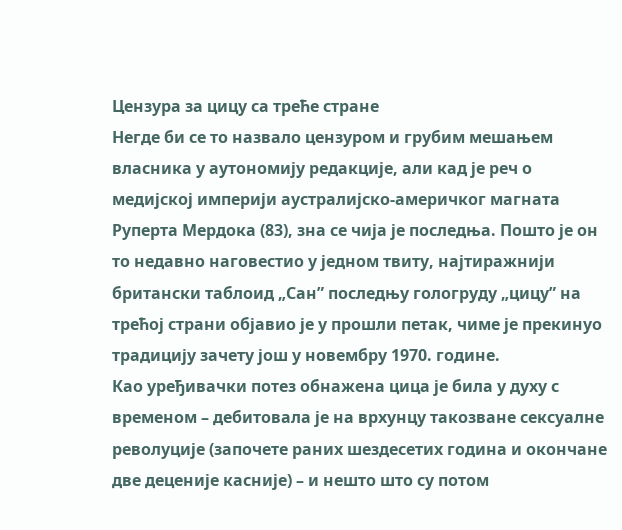Цензура за цицу са треће стране
Негде би се то назвало цензуром и грубим мешањем власника у аутономију редакције, али кад је реч о медијској империји аустралијско-америчког магната Руперта Мердока (83), зна се чија је последња. Пошто је он то недавно наговестио у једном твиту, најтиражнији британски таблоид „Сан” последњу гологруду „цицу” на трећој страни објавио је у прошли петак, чиме је прекинуо традицију зачету још у новембру 1970. године.
Као уређивачки потез обнажена цица је била у духу с временом – дебитовала је на врхунцу такозване сексуалне револуције (започете раних шездесетих година и окончане две деценије касније) – и нешто што су потом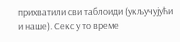прихватили сви таблоиди (укључујући и наше). Секс у то време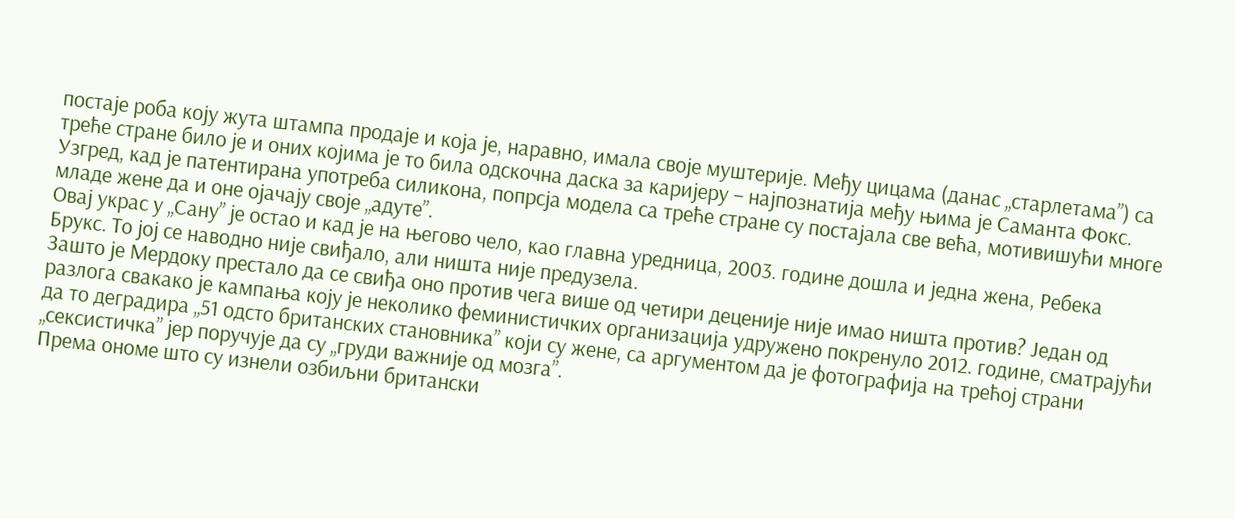постаје роба коју жута штампа продаје и која је, наравно, имала своје муштерије. Међу цицама (данас „старлетама”) са треће стране било је и оних којима је то била одскочна даска за каријеру – најпознатија међу њима је Саманта Фокс. Узгред, кад је патентирана употреба силикона, попрсја модела са треће стране су постајала све већа, мотивишући многе младе жене да и оне ојачају своје „адуте”.
Овај украс у „Сану” је остао и кад је на његово чело, као главна уредница, 2003. године дошла и једна жена, Ребека Брукс. То јој се наводно није свиђало, али ништа није предузела.
Зашто је Мердоку престало да се свиђа оно против чега више од четири деценије није имао ништа против? Један од разлога свакако је кампања коју је неколико феминистичких организација удружено покренуло 2012. године, сматрајући да то деградира „51 одсто британских становника” који су жене, са аргументом да је фотографија на трећој страни „сексистичка” јер поручује да су „груди важније од мозга”.
Према ономе што су изнели озбиљни британски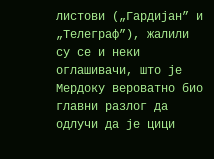листови („Гардијан” и „Телеграф”), жалили су се и неки оглашивачи, што је Мердоку вероватно био главни разлог да одлучи да је цици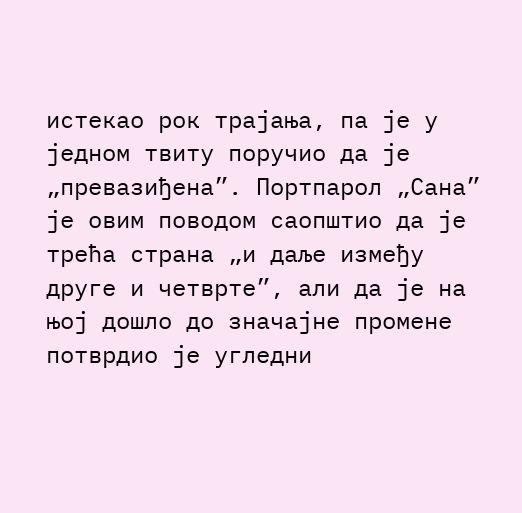истекао рок трајања, па је у једном твиту поручио да је „превазиђена”. Портпарол „Сана” је овим поводом саопштио да је трећа страна „и даље између друге и четврте”, али да је на њој дошло до значајне промене потврдио је угледни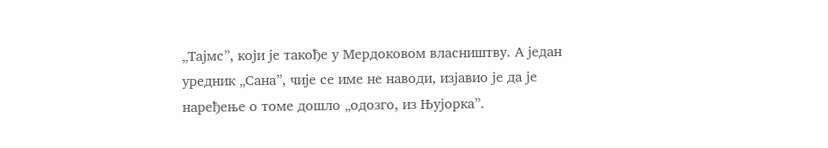„Тајмс”, који је такође у Мердоковом власништву. А један уредник „Сана”, чије се име не наводи, изјавио је да је наређење о томе дошло „одозго, из Њујорка”.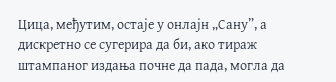Цица, међутим, остаје у онлајн „Сану”, а дискретно се сугерира да би, ако тираж штампаног издања почне да пада, могла да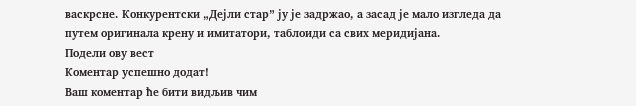васкрсне. Конкурентски „Дејли стар” ју је задржао, а засад је мало изгледа да путем оригинала крену и имитатори, таблоиди са свих меридијана.
Подели ову вест
Комeнтар успeшно додат!
Ваш комeнтар ћe бити видљив чим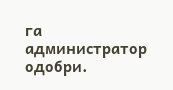га администратор одобри.